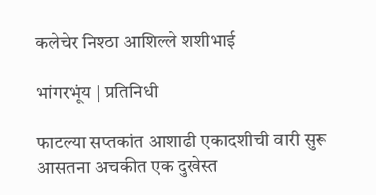कलेचेर निश्ठा आशिल्ले शशीभाई

भांगरभूंय | प्रतिनिधी

फाटल्या सप्तकांत आशाढी एकादशीची वारी सुरू आसतना अचकीत एक दुखेस्त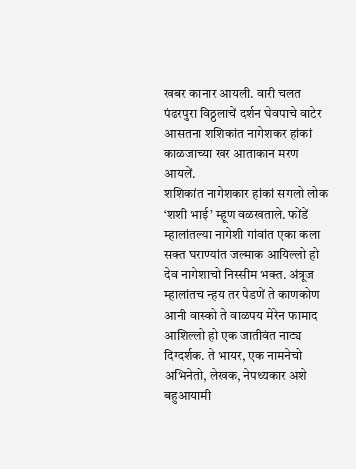खबर कानार आयली. वारी चलत पंढरपुरा विठ्ठलाचें दर्शन घेवपाचे वाटेर आसतना शशिकांत नागेशकर हांकां काळजाच्या खर आताकान मरण आयलें.
शशिकांत नागेशकार हांकां सगलो लोक ‘शशी भाई’ म्हूण वळखताले. फोंडें म्हालांतल्या नागेशी गांवांत एका कला सक्त घराण्यांत जल्माक आयिल्लो हो देव नागेशाचो निस्सीम भक्त. अंत्रूज म्हालांतच न्हय तर पेडणें ते काणकोण आनी वास्को ते वाळपय मेरेन फामाद आशिल्लो हो एक जातीवंत नाट्य दिग्दर्शक. ते भायर, एक नामनेचो अभिनेतो, लेखक, नेपथ्यकार अशे बहुआयामी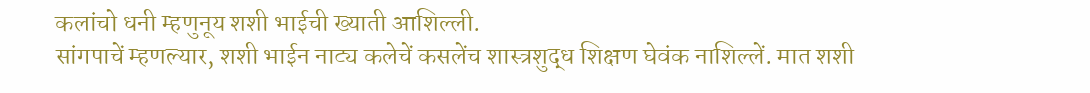कलांचो धनी म्हणुनूय शशी भाईची ख्याती आशिल्ली.
सांगपाचें म्हणल्यार, शशी भाईन नाट्य कलेचें कसलेंच शास्त्रशुद्ध शिक्षण घेवंक नाशिल्लें. मात शशी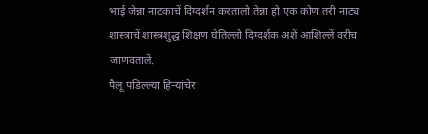भाई जेन्ना नाटकाचें दिग्दर्शन करतालो तेन्ना हो एक कोण तरी नाट्य शास्त्राचें शास्त्रशुद्ध शिक्षण घेतिल्लो दिग्दर्शक अशें आशिल्लें वरीच जाणवतालें.
पैलू पडिल्ल्या हिऱ्यांचेर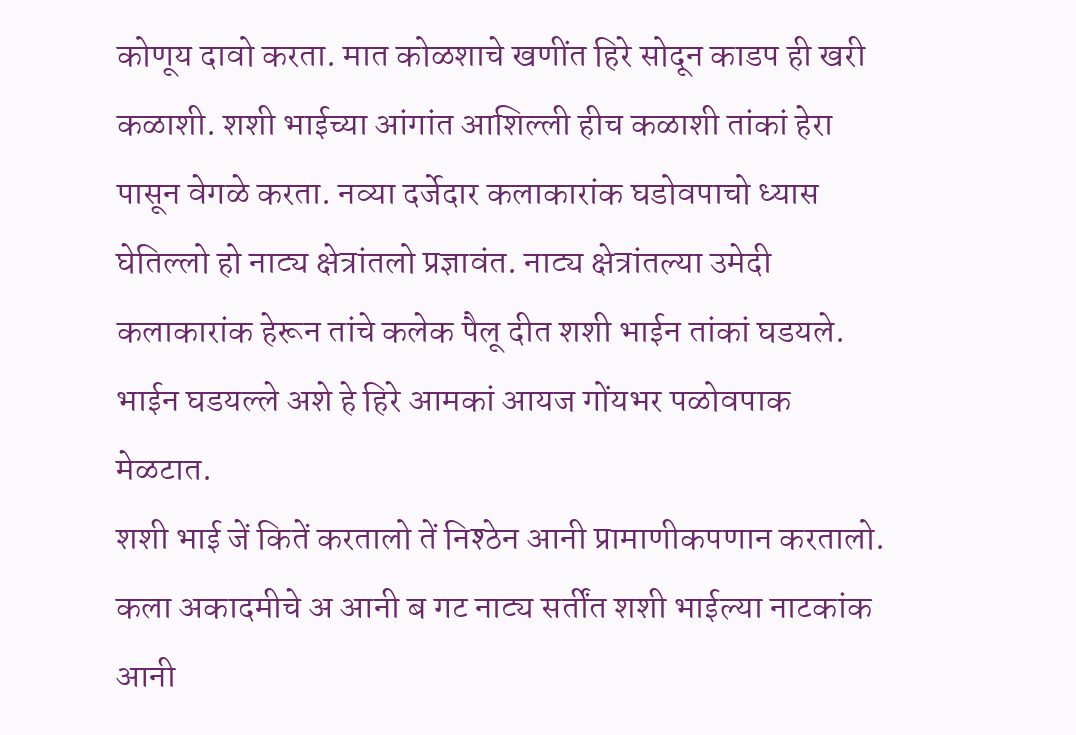कोणूय दावो करता. मात कोळशाचे खणींत हिरे सोदून काडप ही खरी कळाशी. शशी भाईच्या आंगांत आशिल्ली हीच कळाशी तांकां हेरा पासून वेगळे करता. नव्या दर्जेदार कलाकारांक घडोवपाचो ध्यास घेतिल्लो हो नाट्य क्षेत्रांतलो प्रज्ञावंत. नाट्य क्षेत्रांतल्या उमेदी कलाकारांक हेरून तांचे कलेक पैलू दीत शशी भाईन तांकां घडयले. भाईन घडयल्ले अशे हे हिरे आमकां आयज गोंयभर पळोवपाक मेळटात.
शशी भाई जें कितें करतालो तें निश्ठेन आनी प्रामाणीकपणान करतालो. कला अकादमीचे अ आनी ब गट नाट्य सर्तींत शशी भाईल्या नाटकांक आनी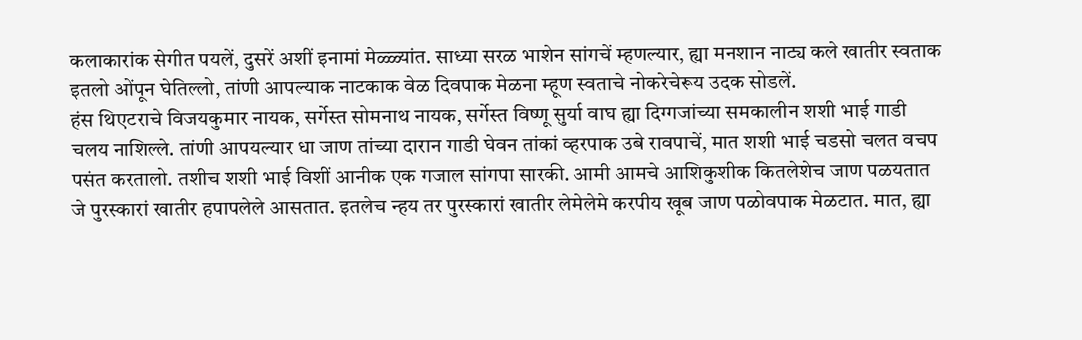कलाकारांक सेगीत पयलें, दुसरें अशीं इनामां मेळ्ळ्यांत. साध्या सरळ भाशेन सांगचें म्हणल्यार, ह्या मनशान नाट्य कले खातीर स्वताक इतलो ओंपून घेतिल्लो, तांणी आपल्याक नाटकाक वेळ दिवपाक मेळना म्हूण स्वताचे नोकरेचेरूय उदक सोडलें.
हंस थिएटराचे विजयकुमार नायक, सर्गेस्त सोमनाथ नायक, सर्गेस्त विष्णू सुर्या वाघ ह्या दिग्गजांच्या समकालीन शशी भाई गाडी चलय नाशिल्ले. तांणी आपयल्यार धा जाण तांच्या दारान गाडी घेवन तांकां व्हरपाक उबे रावपाचें, मात शशी भाई चडसो चलत वचप पसंत करतालो. तशीच शशी भाई विशीं आनीक एक गजाल सांगपा सारकी. आमी आमचे आशिकुशीक कितलेशेच जाण पळयतात जे पुरस्कारां खातीर हपापलेले आसतात. इतलेच न्हय तर पुरस्कारां खातीर लेमेलेमे करपीय खूब जाण पळोवपाक मेळटात. मात, ह्या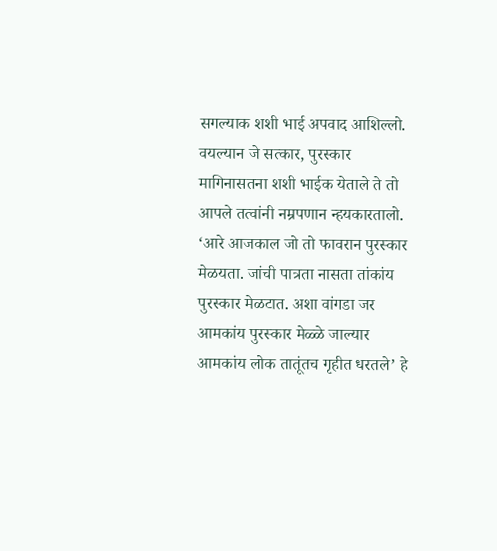सगल्याक शशी भाई अपवाद आशिल्लो. वयल्यान जे सत्कार, पुरस्कार मागिनासतना शशी भाईक येताले ते तो आपले तत्वांनी नम्रपणान न्हयकारतालो. ‘आरे आजकाल जो तो फावरान पुरस्कार मेळयता. जांची पात्रता नासता तांकांय पुरस्कार मेळटात. अशा वांगडा जर आमकांय पुरस्कार मेळ्ळे जाल्यार आमकांय लोक तातूंतच गृहीत धरतले’ हे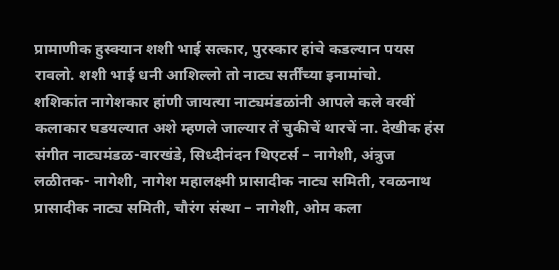प्रामाणीक हुस्क्यान शशी भाई सत्कार, पुरस्कार हांचे कडल्यान पयस रावलो. शशी भाई धनी आशिल्लो तो नाट्य सर्तींच्या इनामांचो.
शशिकांत नागेशकार हांणी जायत्या नाट्यमंडळांनी आपले कले वरवीं कलाकार घडयल्यात अशे म्हणले जाल्यार तें चुकीचें थारचें ना. देखीक हंस संगीत नाट्यमंडळ-वारखंडे, सिध्दीनंदन थिएटर्स – नागेशी, अंत्रुज लळीतक- नागेशी, नागेश महालक्ष्मी प्रासादीक नाट्य समिती, रवळनाथ प्रासादीक नाट्य समिती, चौरंग संस्था – नागेशी, ओम कला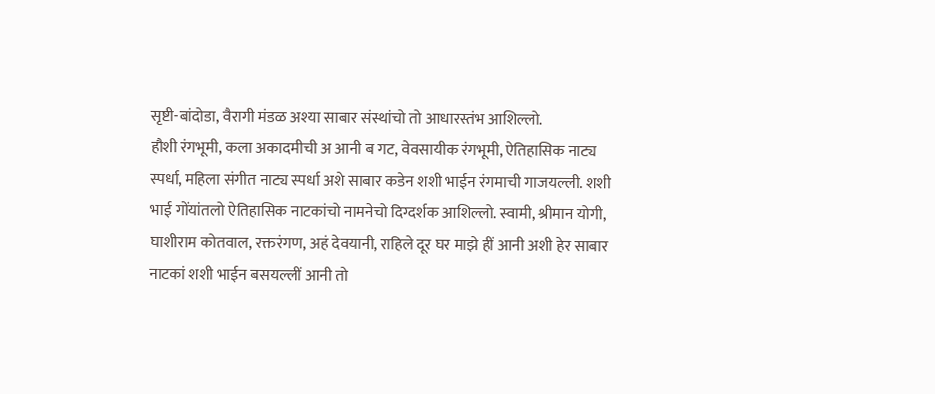सृष्टी-बांदोडा, वैरागी मंडळ अश्या साबार संस्थांचो तो आधारस्तंभ आशिल्लो.
हौशी रंगभूमी, कला अकादमीची अ आनी ब गट, वेवसायीक रंगभूमी, ऐतिहासिक नाट्य स्पर्धा, महिला संगीत नाट्य स्पर्धा अशे साबार कडेन शशी भाईन रंगमाची गाजयल्ली. शशी भाई गोंयांतलो ऐतिहासिक नाटकांचो नामनेचो दिग्दर्शक आशिल्लो. स्वामी, श्रीमान योगी, घाशीराम कोतवाल, रक्तरंगण, अहं देवयानी, राहिले दूर घर माझे हीं आनी अशी हेर साबार नाटकां शशी भाईन बसयल्लीं आनी तो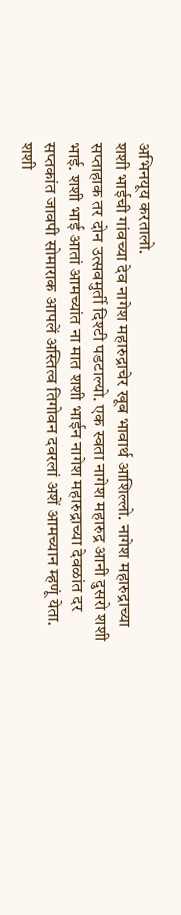अभिनयूय करतालो.
शशी भाईची गांवच्या देव नागेश महारुद्राचेर खूब भावार्थ आशिल्लो. नागेश महारुद्राच्या सप्ताहाक तर दोन उत्सवमुर्ती दिश्टी पडटाल्यो. एक स्वता नागेश महारुद्र आनी दुसरो शशी भाई. शशी भाई आतां आमच्यांत ना मात शशी भाईन नागेश महारुद्राच्या देवळांत दर सप्तकांत जावपी सोमाराक आपलें अस्तित्व तिगोवन दवरलां अशें आमच्यान म्हणूं येता. शशी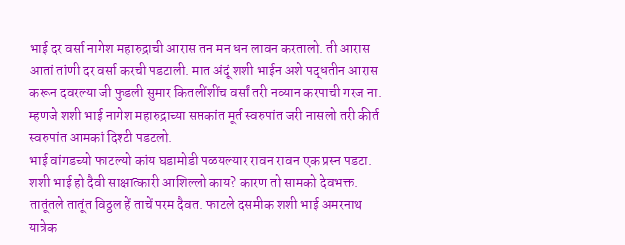भाई दर वर्सा नागेश महारुद्राची आरास तन मन धन लावन करतालो. ती आरास आतां तांणी दर वर्सा करची पडटाली. मात अंदूं शशी भाईन अशे पद्धतीन आरास करून दवरल्या जी फुडली सुमार कितलींशींच वर्सां तरी नव्यान करपाची गरज ना. म्हणजे शशी भाई नागेश महारुद्राच्या सप्तकांत मूर्त स्वरुपांत जरी नासलो तरी कीर्त स्वरुपांत आमकां दिश्टी पडटलो.
भाई वांगडच्यो फाटल्यो कांय घडामोडी पळयल्यार रावन रावन एक प्रस्न पडटा. शशी भाई हो दैवी साक्षात्कारी आशिल्लो काय? कारण तो सामको देवभक्त. तातूंतले तातूंत विठ्ठल हें ताचें परम दैवत. फाटले दसमीक शशी भाई अमरनाथ यात्रेक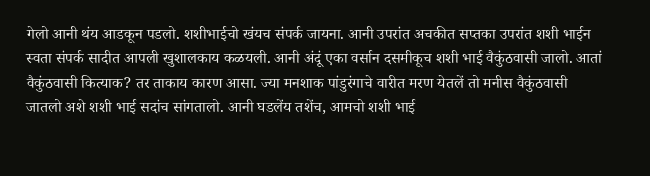गेलो आनी थंय आडकून पडलो. शशीभाईचो खंयच संपर्क जायना. आनी उपरांत अचकीत सप्तका उपरांत शशी भाईन स्वता संपर्क सादीत आपली खुशालकाय कळयली. आनी अंदूं एका वर्सान दसमीकूच शशी भाई वैकुंठवासी जालो. आतां वैकुंठवासी कित्याक? तर ताकाय कारण आसा. ज्या मनशाक पांडुरंगाचे वारीत मरण येतलें तो मनीस वैकुंठवासी जातलो अशे शशी भाई सदांच सांगतालो. आनी घडलेंय तशेंच, आमचो शशी भाई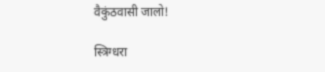वैकुंठवासी जालो!

स्त्रिग्धरा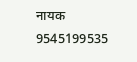नायक
9545199535